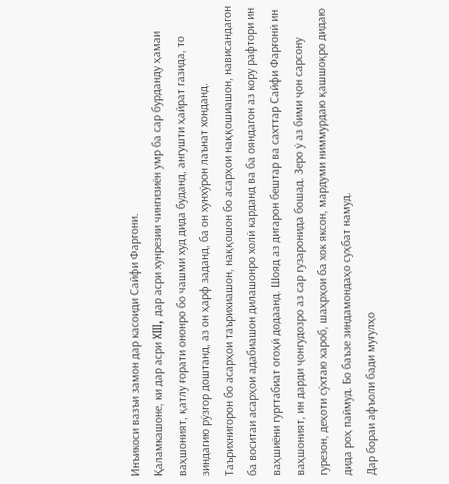Инъикоси вазъи замон дар касоиди Сайфи Фаргони.
Қаламкашоне, ки дар асри XIII, дар асри хунрезии чингизиён умр ба сар бурданду ҳамаи ваҳшоният, қатлу ғорати ононро бо чашми худ дида буданд, ангушти ҳайрат газида, то зиндагию рӯзгор доштанд, аз он ҳарф заданд, ба он хунхӯрон лаънат хонданд.
Таърихнигорон бо асарҳои таърихиашон, наққошон бо асарҳои наққошиашон, нависандагон ба воситаи асарҳои адабиашон дилашонро холӣ карданд ва ба ояндагон аз кору рафтори ин ваҳшиёни гургтабиат огоҳӣ додаанд. Шояд аз дигарон бештар ва сахттар Сайфи Фарғонӣ ин ваҳшоният, ин дарди ҷонгудозро аз сар гузаронида бошад. Зеро ӯ аз бими ҷон сарсону гурезон, деҳоти сӯхтаю хароб, шаҳрҳои ба хок яксон, мардуми ниммурдаю қашшоқро дидаю дида роҳ паймуд. Бо баъзе зиндамондаҳо суҳбат намуд.
Дар бораи афъоли бади муғулҳо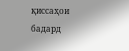қиссаҳои бадард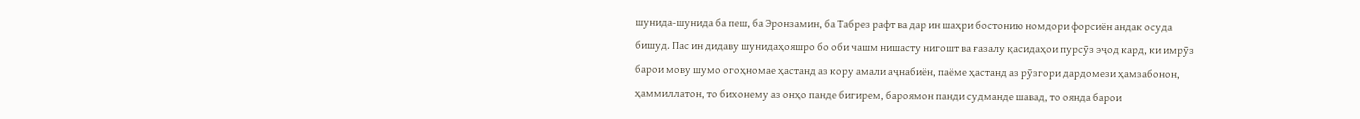шунида-шунида ба пеш, ба Эронзамин, ба Табрез рафт ва дар ин шаҳри бостонию номдори форсиён андак осуда бишуд. Пас ин дидаву шунидаҳояшро бо оби чашм нишасту нигошт ва ғазалу қасидаҳои пурсӯз эҷод кард, ки имрӯз барои мову шумо огоҳномае ҳастанд аз кору амали аҷнабиён, паёме ҳастанд аз рӯзгори дардомези ҳамзабонон, ҳаммиллатон, то бихонему аз онҳо панде бигирем, бароямон панди судманде шавад, то оянда барои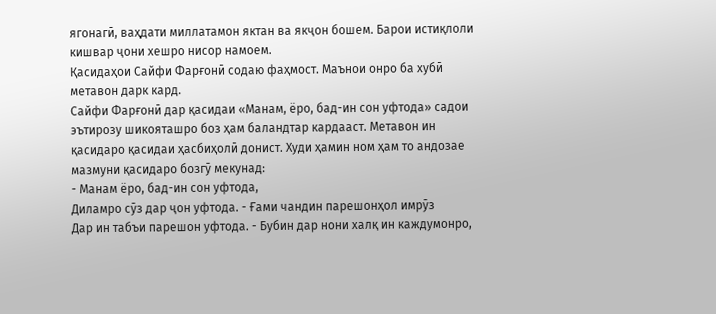ягонагӣ, ваҳдати миллатамон яктан ва якҷон бошем. Барои истиқлоли кишвар ҷони хешро нисор намоем.
Қасидаҳои Сайфи Фарғонӣ содаю фаҳмост. Маънои онро ба хубӣ метавон дарк кард.
Сайфи Фарғонӣ дар қасидаи «Манам, ёро, бад-ин сон уфтода» садои эътирозу шикояташро боз ҳам баландтар кардааст. Метавон ин қасидаро қасидаи ҳасбиҳолӣ донист. Худи ҳамин ном ҳам то андозае мазмуни қасидаро бозгӯ мекунад:
- Манам ёро, бад-ин сон уфтода,
Диламро сӯз дар ҷон уфтода. - Ғами чандин парешонҳол имрӯз
Дар ин табъи парешон уфтода. - Бубин дар нони халқ ин каждумонро,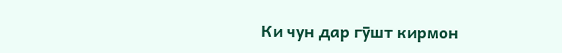Ки чун дар гӯшт кирмон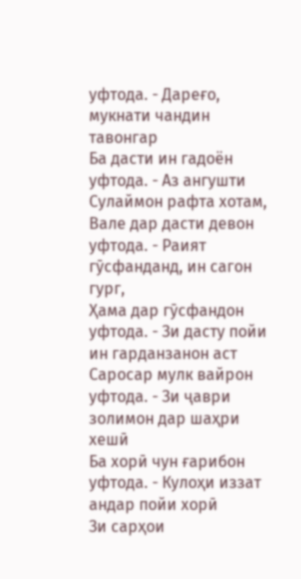уфтода. - Дареғо, мукнати чандин тавонгар
Ба дасти ин гадоён уфтода. - Аз ангушти Сулаймон рафта хотам,
Вале дар дасти девон уфтода. - Раият гӯсфанданд, ин сагон гург,
Ҳама дар гӯсфандон уфтода. - Зи дасту пойи ин гарданзанон аст
Саросар мулк вайрон уфтода. - Зи ҷаври золимон дар шаҳри хешӣ
Ба хорӣ чун ғарибон уфтода. - Кулоҳи иззат андар пойи хорӣ
Зи сарҳои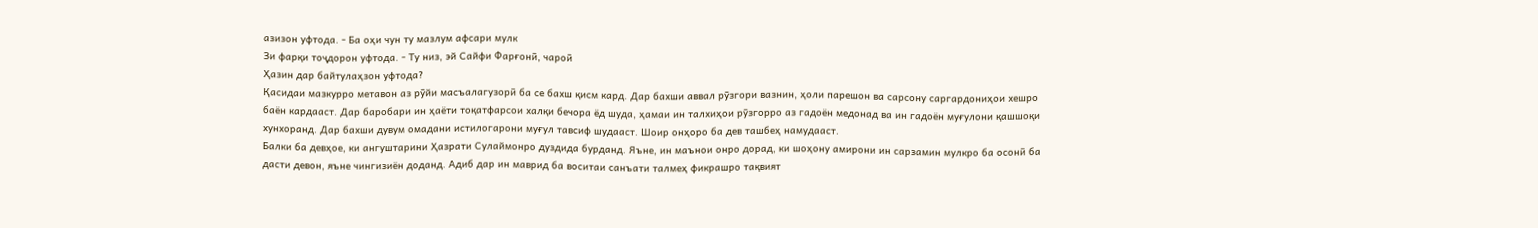азизон уфтода. - Ба оҳи чун ту мазлум афсари мулк
Зи фарқи тоҷдорон уфтода. - Ту низ, эй Сайфи Фарғонӣ, чароӣ
Ҳазин дар байтулаҳзон уфтода?
Қасидаи мазкурро метавон аз рӯйи масъалагузорӣ ба се бахш қисм кард. Дар бахши аввал рӯзгори вазнин, ҳоли парешон ва сарсону саргардониҳои хешро баён кардааст. Дар баробари ин ҳаёти тоқатфарсои халқи бечора ёд шуда, ҳамаи ин талхиҳои рӯзгорро аз гадоён медонад ва ин гадоён муғулони қашшоқи хунхоранд. Дар бахши дувум омадани истилогарони муғул тавсиф шудааст. Шоир онҳоро ба дев ташбеҳ намудааст.
Балки ба девҳое, ки ангуштарини Ҳазрати Сулаймонро дуздида бурданд. Яъне, ин маънои онро дорад, ки шоҳону амирони ин сарзамин мулкро ба осонӣ ба дасти девон, яъне чингизиён доданд. Адиб дар ин маврид ба воситаи санъати талмеҳ фикрашро тақвият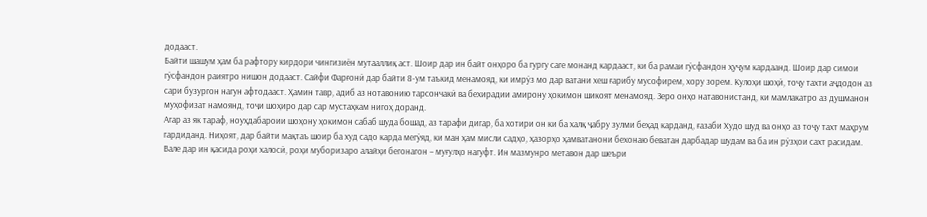додааст.
Байти шашум ҳам ба рафтору кирдори чингизиён мутааллиқ аст. Шоир дар ин байт онҳоро ба гургу саге монанд кардааст, ки ба рамаи гӯсфандон ҳуҷум кардаанд. Шоир дар симои гӯсфандон раиятро нишон додааст. Сайфи Фарғонӣ дар байти 8-ум таъкид менамояд, ки имрӯз мо дар ватани хеш ғарибу мусофирем, хору зорем. Кулоҳи шоҳӣ, тоҷу тахти аҷдодон аз сари бузургон нагун афтодааст. Ҳамин тавр, адиб аз нотавонию тарсончакӣ ва бехирадии амирону ҳокимон шикоят менамояд. Зеро онҳо натавонистанд, ки мамлакатро аз душманон муҳофизат намоянд, тоҷи шоҳиро дар сар мустаҳкам нигоҳ доранд.
Агар аз як тараф, ноуҳдабароии шоҳону ҳокимон сабаб шуда бошад, аз тарафи дигар, ба хотири он ки ба халқ ҷабру зулми беҳад карданд, ғазаби Худо шуд ва онҳо аз тоҷу тахт маҳрум гардиданд. Ниҳоят, дар байти мақтаъ шоир ба худ садо карда мегӯяд, ки ман ҳам мисли садҳо, ҳазорҳо ҳамватанони бехонаю беватан дарбадар шудам ва ба ин рӯзҳои сахт расидам. Вале дар ин қасида роҳи халосӣ, роҳи муборизаро алайҳи бегонагон – муғулҳо нагуфт. Ин мазмунро метавон дар шеъри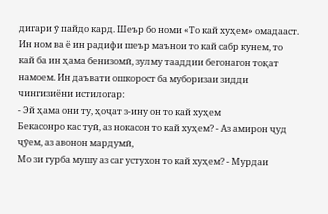дигари ӯ пайдо кард. Шеър бо номи «То кай хуҳем» омадааст. Ин ном ва ё ин радифи шеър маънои то кай сабр кунем, то кай ба ин ҳама бенизомӣ, зулму тааддии бегонагон тоқат намоем. Ин даъвати ошкорост ба муборизаи зидди чингизиёни истилогар:
- Эй ҳама они ту, ҳоҷат з-ину он то кай хуҳем
Бекасонро кас туӣ, аз нокасон то кай хуҳем? - Аз амирон ҷуд ҷӯем, аз авонон мардумӣ,
Мо зи гурба мушу аз саг устухон то кай хуҳем? - Мурдаи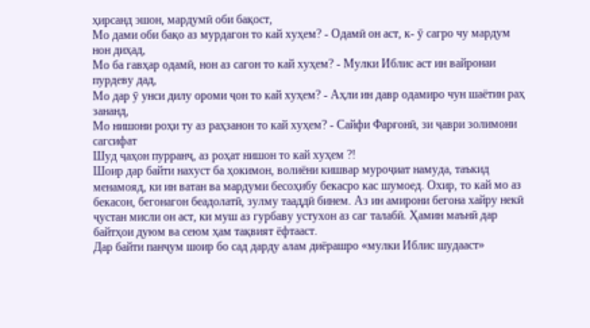ҳирсанд эшон, мардумӣ оби бақост,
Мо дами оби бақо аз мурдагон то кай хуҳем? - Одамӣ он аст, к- ӯ сагро чу мардум нон диҳад,
Мо ба гавҳар одамӣ, нон аз сагон то кай хуҳем? - Мулки Иблис аст ин вайронаи пурдеву дад,
Мо дар ӯ унси дилу ороми ҷон то кай хуҳем? - Аҳли ин давр одамиро чун шаётин раҳ зананд,
Мо нишони роҳи ту аз раҳзанон то кай хуҳем? - Сайфи Фарғонӣ, зи ҷаври золимони сагсифат
Шуд ҷаҳон пурранҷ, аз роҳат нишон то кай хуҳем ?!
Шоир дар байти нахуст ба ҳокимон, волиёни кишвар муроҷиат намуда, таъкид менамояд, ки ин ватан ва мардуми бесоҳибу бекасро кас шумоед. Охир, то кай мо аз бекасон, бегонагон беадолатӣ, зулму тааддӣ бинем. Аз ин амирони бегона хайру некӣ ҷустан мисли он аст, ки муш аз гурбаву устухон аз саг талабӣ. Ҳамин маънӣ дар байтҳои дуюм ва сеюм ҳам тақвият ёфтааст.
Дар байти панҷум шоир бо сад дарду алам диёрашро «мулки Иблис шудааст»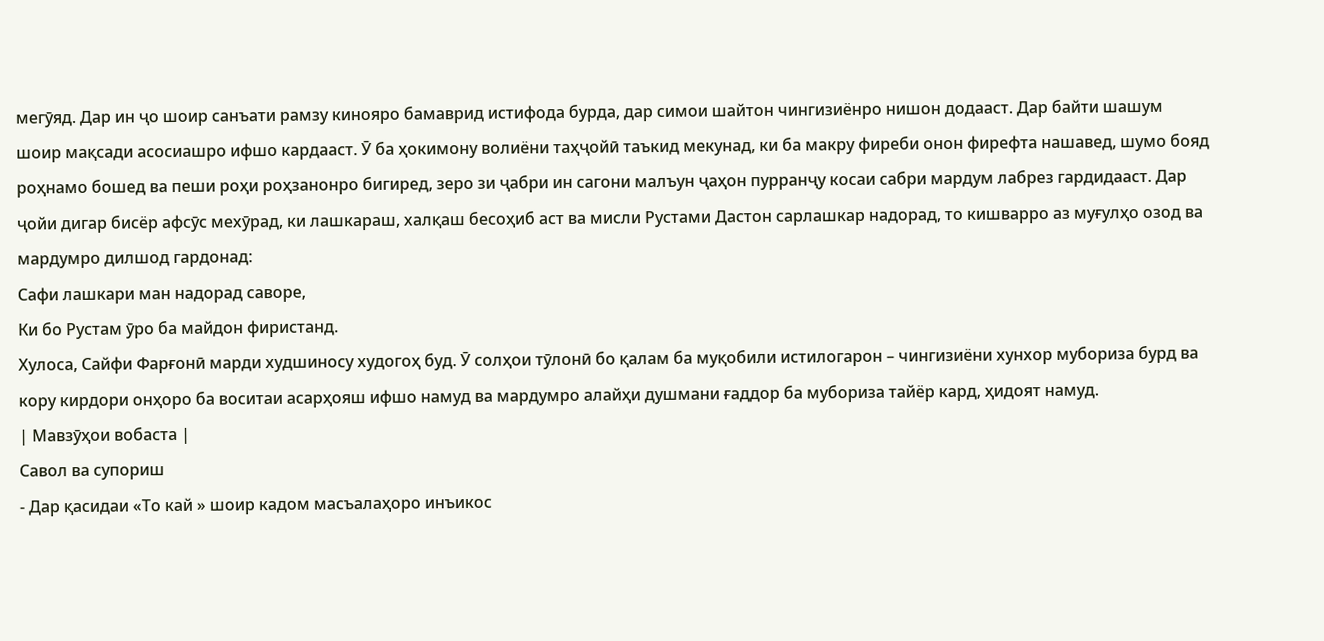мегӯяд. Дар ин ҷо шоир санъати рамзу кинояро бамаврид истифода бурда, дар симои шайтон чингизиёнро нишон додааст. Дар байти шашум шоир мақсади асосиашро ифшо кардааст. Ӯ ба ҳокимону волиёни таҳҷойӣ таъкид мекунад, ки ба макру фиреби онон фирефта нашавед, шумо бояд роҳнамо бошед ва пеши роҳи роҳзанонро бигиред, зеро зи ҷабри ин сагони малъун ҷаҳон пурранҷу косаи сабри мардум лабрез гардидааст. Дар ҷойи дигар бисёр афсӯс мехӯрад, ки лашкараш, халқаш бесоҳиб аст ва мисли Рустами Дастон сарлашкар надорад, то кишварро аз муғулҳо озод ва мардумро дилшод гардонад:
Сафи лашкари ман надорад саворе,
Ки бо Рустам ӯро ба майдон фиристанд.
Хулоса, Сайфи Фарғонӣ марди худшиносу худогоҳ буд. Ӯ солҳои тӯлонӣ бо қалам ба муқобили истилогарон – чингизиёни хунхор мубориза бурд ва кору кирдори онҳоро ба воситаи асарҳояш ифшо намуд ва мардумро алайҳи душмани ғаддор ба мубориза тайёр кард, ҳидоят намуд.
| Мавзӯҳои вобаста |
Савол ва супориш
- Дар қасидаи «То кай » шоир кадом масъалаҳоро инъикос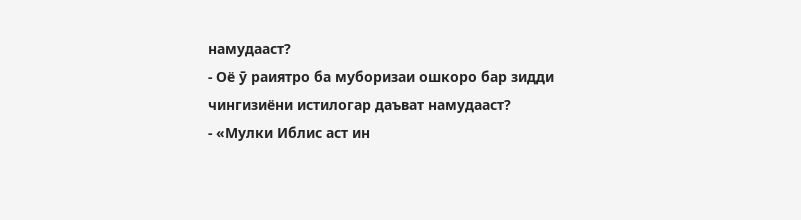намудааст?
- Оё ӯ раиятро ба муборизаи ошкоро бар зидди чингизиёни истилогар даъват намудааст?
- «Мулки Иблис аст ин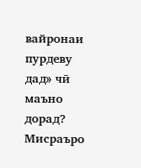вайронаи пурдеву дад» чӣ маъно дорад? Мисраъро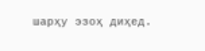шарҳу эзоҳ диҳед.